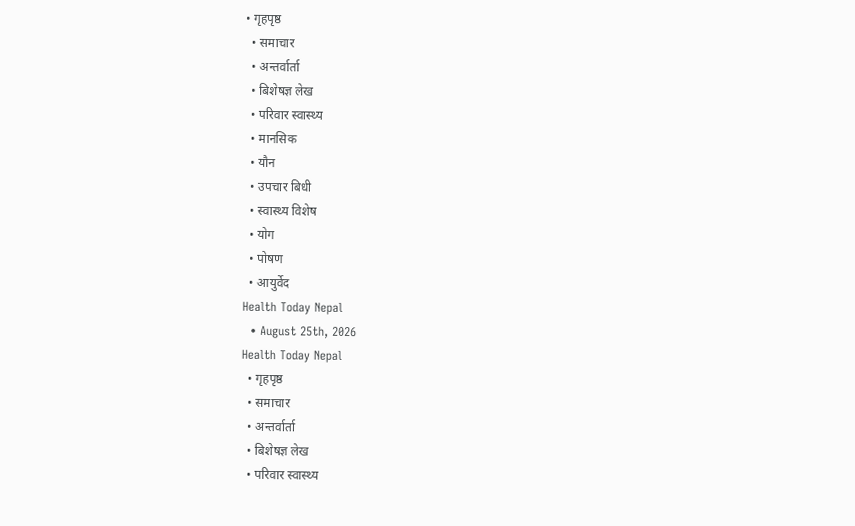• गृहपृष्ठ
  • समाचार
  • अन्तर्वार्ता
  • बिशेषज्ञ लेख
  • परिवार स्वास्थ्य
  • मानसिक
  • यौन
  • उपचार बिधी
  • स्वास्थ्य विशेष
  • योग
  • पोषण
  • आयुर्वेद
Health Today Nepal
  • August 25th, 2026
Health Today Nepal
  • गृहपृष्ठ
  • समाचार
  • अन्तर्वार्ता
  • बिशेषज्ञ लेख
  • परिवार स्वास्थ्य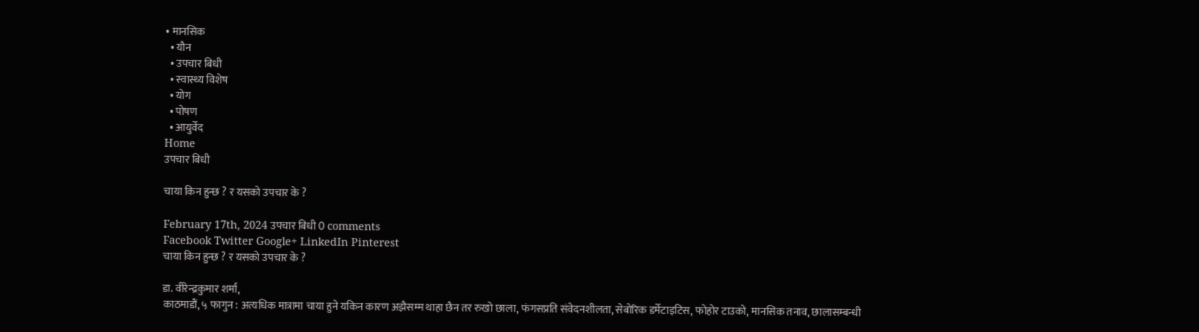• मानसिक
  • यौन
  • उपचार बिधी
  • स्वास्थ्य विशेष
  • योग
  • पोषण
  • आयुर्वेद
Home
उपचार बिधी

चाया किन हुन्छ ? र यसको उपचार के ?

February 17th, 2024 उपचार बिधी 0 comments
Facebook Twitter Google+ LinkedIn Pinterest
चाया किन हुन्छ ? र यसको उपचार के ?

डा. वीरेन्द्रकुमार शर्मा,
काठमाडौं, ५ फागुन : अत्यधिक मात्रामा चाया हुने यकिन कारण अझैसम्म थाहा छैन तर रुखो छाला, फंगसप्रति संवेदनशीलता, सेबोरिक डर्मेटाइटिस, फोहोर टाउको, मानसिक तनाव, छालासम्बन्धी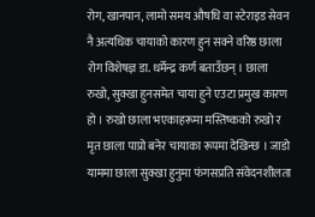रोग, खानपान, लामो समय औषधि वा स्टेराइड सेवन नै अत्यधिक चायाको कारण हुन सक्ने वरिष्ठ छाला रोग विशेषज्ञ डा. धर्मेन्द्र कर्ण बताउँछन् । छाला रुखो, सुक्खा हुनसमेत चाया हुने एउटा प्रमुख कारण हो । रुखो छाला भएकाहरूमा मस्तिष्कको रुखो र मृत छाला पाप्रो बनेर चायाका रूपमा देखिन्छ । जाडो याममा छाला सुक्खा हुनुमा फंगसप्रति संवेदनशीलता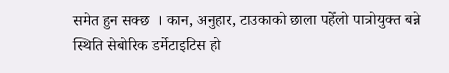समेत हुन सक्छ  । कान, अनुहार, टाउकाको छाला पहेँलो पात्रोयुक्त बन्ने स्थिति सेबोरिक डर्मेटाइटिस हो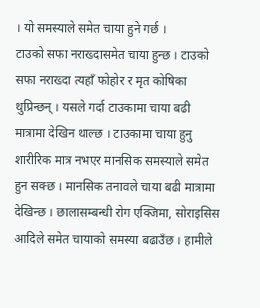। यो समस्याले समेत चाया हुने गर्छ ।
टाउको सफा नराख्दासमेत चाया हुन्छ । टाउको सफा नराख्दा त्यहाँ फोहोर र मृत कोषिका थुप्रिन्छन् । यसले गर्दा टाउकामा चाया बढी मात्रामा देखिन थाल्छ । टाउकामा चाया हुनु शारीरिक मात्र नभएर मानसिक समस्याले समेत हुन सक्छ । मानसिक तनावले चाया बढी मात्रामा देखिन्छ । छालासम्बन्धी रोग एक्जिमा, सोराइसिस आदिले समेत चायाको समस्या बढाउँछ । हामीले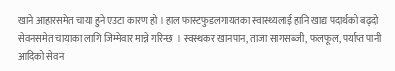खाने आहारसमेत चाया हुने एउटा कारण हो । हाल फास्टफुडलगायतका स्वास्थ्यलाई हानि खाद्य पदार्थको बढ्दो सेवनसमेत चायाका लागि जिम्मेवार मान्ने गरिन्छ  । स्वस्थकर खानपान, ताजा सागसब्जी, फलफूल, पर्याप्त पानी आदिको सेवन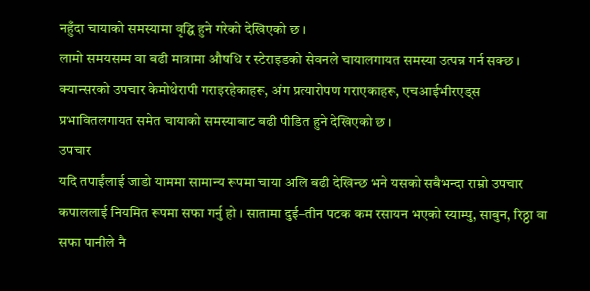नहुँदा चायाको समस्यामा वृद्घि हुने गरेको देखिएको छ ।
लामो समयसम्म वा बढी मात्रामा औषधि र स्टेराइडको सेवनले चायालगायत समस्या उत्पन्न गर्न सक्छ । क्यान्सरको उपचार केमोथेरापी गराइरहेकाहरू, अंग प्रत्यारोपण गराएकाहरू, एचआईभीरएड्स प्रभावितलगायत समेत चायाको समस्याबाट बढी पीडित हुने देखिएको छ ।
उपचार
यदि तपाईंलाई जाडो याममा सामान्य रूपमा चाया अलि बढी देखिन्छ भने यसको सबैभन्दा राम्रो उपचार कपाललाई नियमित रूपमा सफा गर्नु हो । सातामा दुई–तीन पटक कम रसायन भएको स्याम्पु, साबुन, रिठ्ठा वा सफा पानीले नै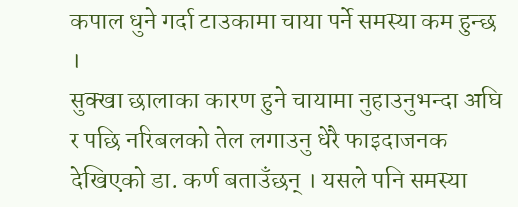कपाल धुने गर्दा टाउकामा चाया पर्ने समस्या कम हुन्छ ।
सुक्खा छालाका कारण हुने चायामा नुहाउनुभन्दा अघि र पछि नरिबलको तेल लगाउनु धेरै फाइदाजनक देखिएको डा. कर्ण बताउँछन् । यसले पनि समस्या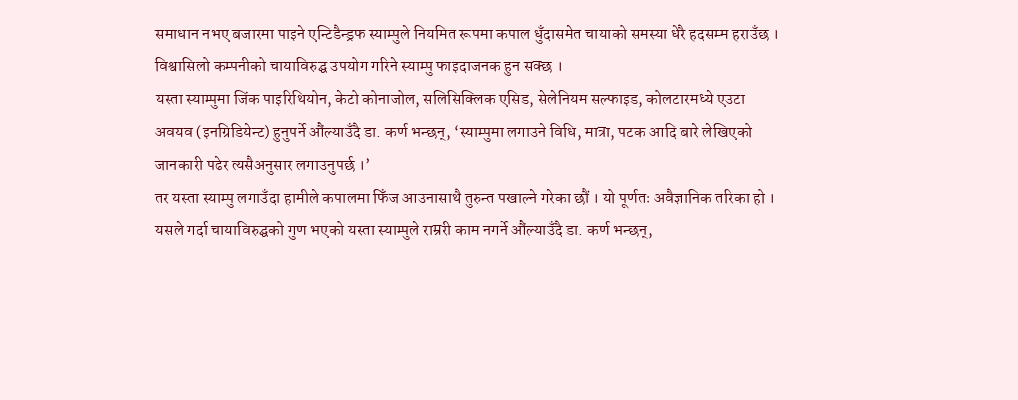समाधान नभए बजारमा पाइने एन्टिडैन्ड्रफ स्याम्पुले नियमित रूपमा कपाल धुँदासमेत चायाको समस्या धेरै हदसम्म हराउँछ । विश्वासिलो कम्पनीको चायाविरुद्घ उपयोग गरिने स्याम्पु फाइदाजनक हुन सक्छ ।
यस्ता स्याम्पुमा जिंक पाइरिथियोन, केटो कोनाजोल, सलिसिक्लिक एसिड, सेलेनियम सल्फाइड, कोलटारमध्ये एउटा अवयव (इनग्रिडियेन्ट) हुनुपर्ने औंल्याउँदै डा. कर्ण भन्छन्, ‘स्याम्पुमा लगाउने विधि, मात्रा, पटक आदि बारे लेखिएको जानकारी पढेर त्यसैअनुसार लगाउनुपर्छ ।’
तर यस्ता स्याम्पु लगाउँदा हामीले कपालमा फिँज आउनासाथै तुरुन्त पखाल्ने गरेका छौं । यो पूर्णतः अवैज्ञानिक तरिका हो । यसले गर्दा चायाविरुद्घको गुण भएको यस्ता स्याम्पुले राम्ररी काम नगर्ने औंल्याउँदै डा. कर्ण भन्छन्,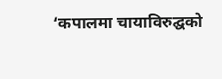‘कपालमा चायाविरुद्घको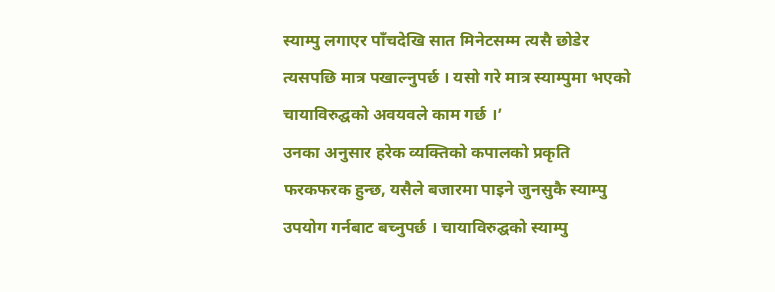स्याम्पु लगाएर पाँचदेखि सात मिनेटसम्म त्यसै छोडेर त्यसपछि मात्र पखाल्नुपर्छ । यसो गरे मात्र स्याम्पुमा भएको चायाविरुद्घको अवयवले काम गर्छ ।’
उनका अनुसार हरेक व्यक्तिको कपालको प्रकृति फरकफरक हुन्छ, यसैले बजारमा पाइने जुनसुकै स्याम्पु उपयोग गर्नबाट बच्नुपर्छ । चायाविरुद्घको स्याम्पु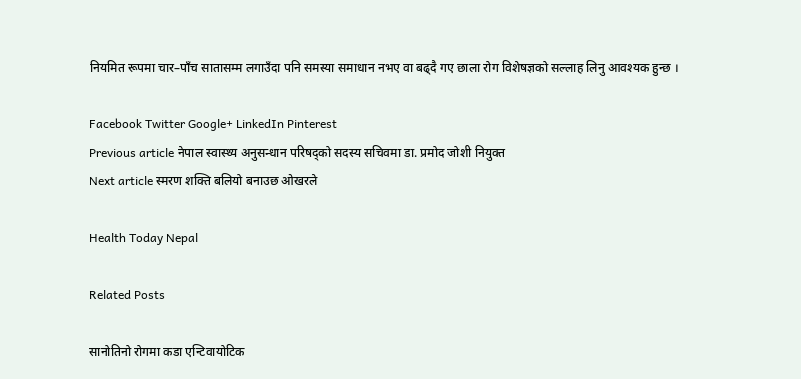नियमित रूपमा चार–पाँच सातासम्म लगाउँदा पनि समस्या समाधान नभए वा बढ्दै गए छाला रोग विशेषज्ञको सल्लाह लिनु आवश्यक हुन्छ ।

Facebook Twitter Google+ LinkedIn Pinterest
Previous article नेपाल स्वास्थ्य अनुसन्धान परिषद्को सदस्य सचिवमा डा. प्रमोद जोशी नियुक्त
Next article स्मरण शक्ति बलियो बनाउछ ओखरले

Health Today Nepal

Related Posts

सानोतिनो रोगमा कडा एन्टिवायोटिक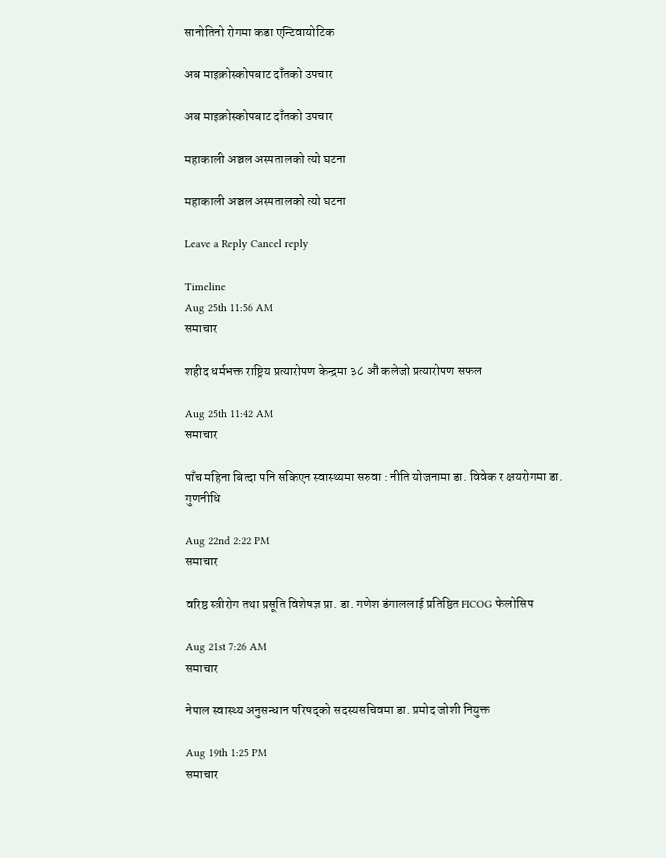सानोतिनो रोगमा कडा एन्टिवायोटिक

अब माइक्रोस्कोपबाट दाँतको उपचार

अब माइक्रोस्कोपबाट दाँतको उपचार

महाकाली अञ्चल अस्पतालको त्यो घटना

महाकाली अञ्चल अस्पतालको त्यो घटना

Leave a Reply Cancel reply

Timeline
Aug 25th 11:56 AM
समाचार

शहीद धर्मभक्त राष्ट्रिय प्रत्यारोपण केन्द्रमा ३८ औं कलेजो प्रत्यारोपण सफल

Aug 25th 11:42 AM
समाचार

पाँच महिना बित्दा पनि सकिएन स्वास्थ्यमा सरुवा : नीति योजनामा डा. विवेक र क्षयरोगमा डा. गुणनीधि

Aug 22nd 2:22 PM
समाचार

वरिष्ठ स्त्रीरोग तथा प्रसूति विशेषज्ञ प्रा. डा. गणेश डंगाललाई प्रतिष्ठित FICOG फेलोसिप

Aug 21st 7:26 AM
समाचार

नेपाल स्वास्थ्य अनुसन्धान परिषद्को सदस्यसचिवमा डा. प्रमोद जोशी नियुक्त

Aug 19th 1:25 PM
समाचार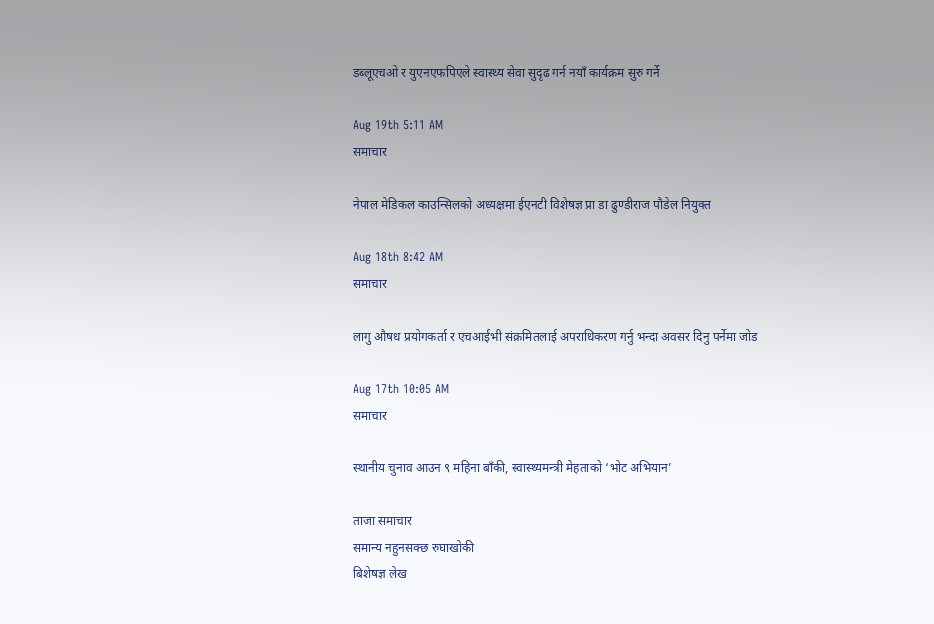डब्लूएचओ र युएनएफपिएले स्वास्थ्य सेवा सुदृढ गर्न नयाँ कार्यक्रम सुरु गर्ने

Aug 19th 5:11 AM
समाचार

नेपाल मेडिकल काउन्सिलको अध्यक्षमा ईएनटी विशेषज्ञ प्रा डा ढुण्डीराज पौडेल नियुक्त

Aug 18th 8:42 AM
समाचार

लागु औषध प्रयोगकर्ता र एचआईभी संक्रमितलाई अपराधिकरण गर्नु भन्दा अवसर दिनु पर्नेमा जोड

Aug 17th 10:05 AM
समाचार

स्थानीय चुनाव आउन ९ महिना बाँकी, स्वास्थ्यमन्त्री मेहताको ‘भोट अभियान’

ताजा समाचार
समान्य नहुनसक्छ रुघाखोकी
बिशेषज्ञ लेख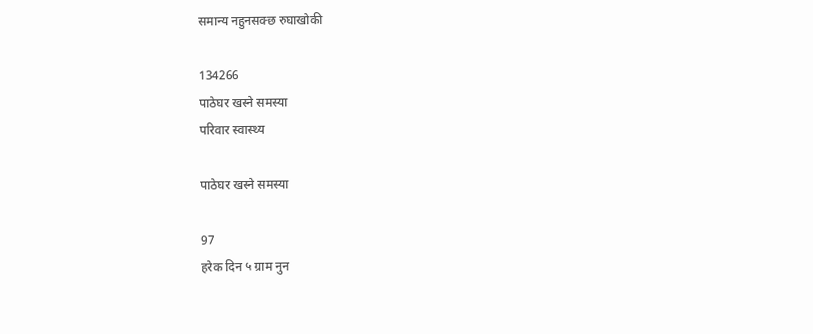समान्य नहुनसक्छ रुघाखोकी

134266
पाठेघर खस्ने समस्या
परिवार स्वास्थ्य

पाठेघर खस्ने समस्या

97
हरेक दिन ५ ग्राम नुन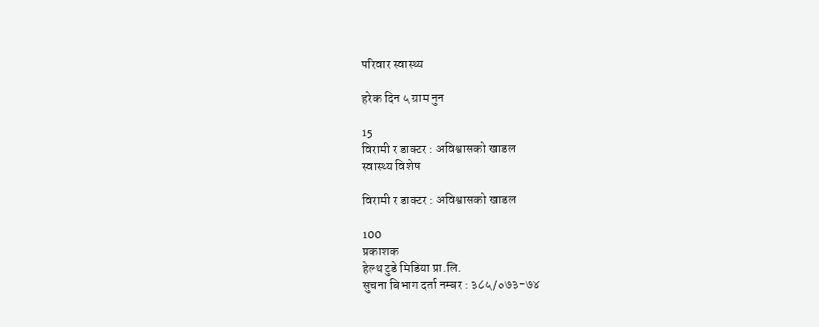परिवार स्वास्थ्य

हरेक दिन ५ ग्राम नुन

15
विरामी र डाक्टर : अविश्वासको खाडल
स्वास्थ्य विशेष

विरामी र डाक्टर : अविश्वासको खाडल

100
प्रकाशक
हेल्थ टुडे मिडिया प्रा.लि.
सुचना बिभाग दर्ता नम्बर : ३८५/०७३-७४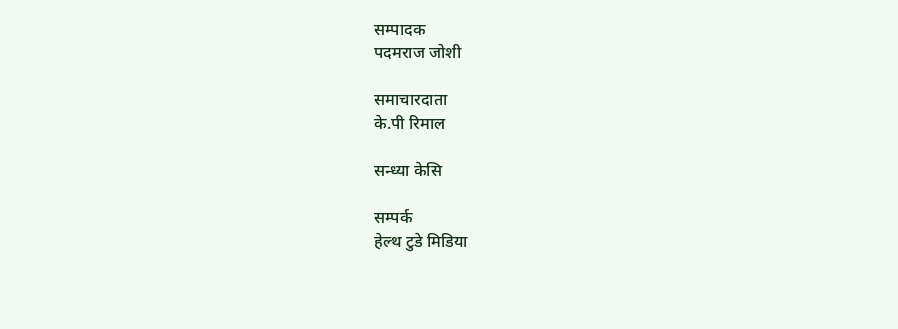सम्पादक
पदमराज जोशी

समाचारदाता
के.पी रिमाल

सन्ध्या केसि

सम्पर्क
हेल्थ टुडे मिडिया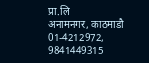प्रा.लि
अनामनगर, काठमाडौ
01-4212972, 9841449315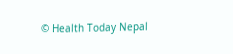© Health Today Nepal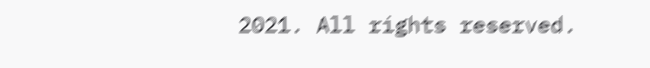2021. All rights reserved.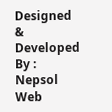Designed & Developed By : Nepsol Web